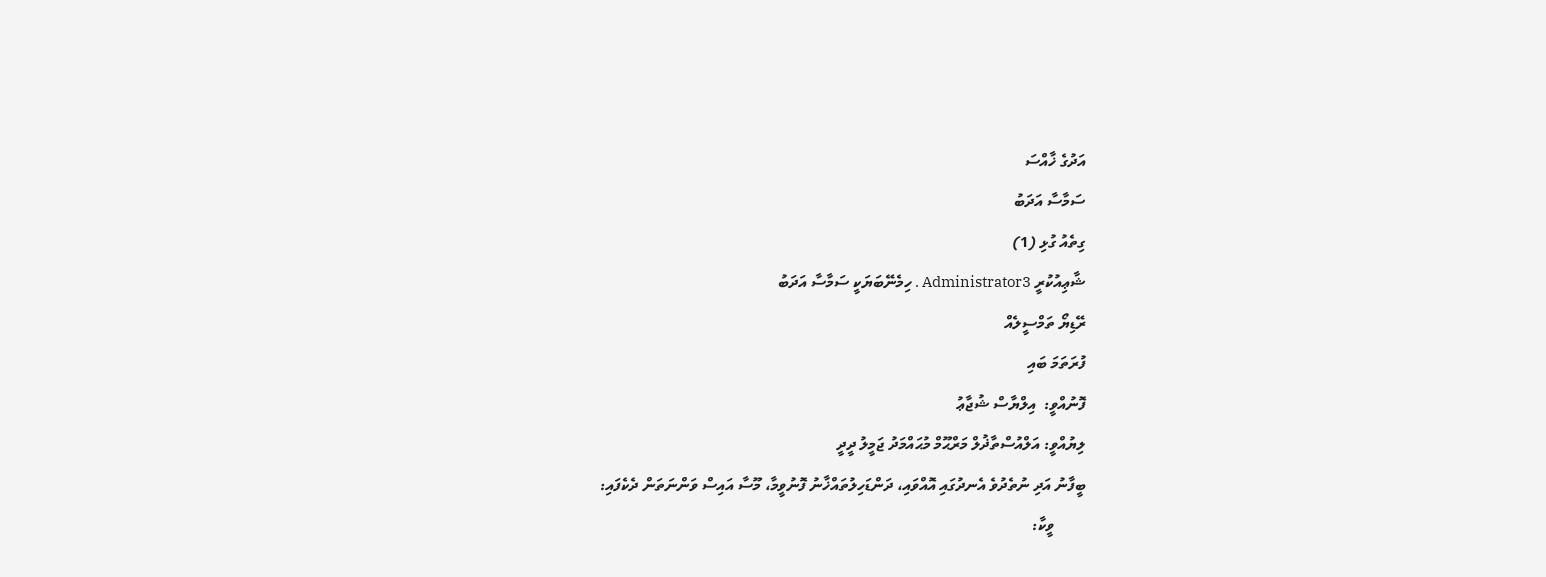އަދުގެ ޚާއްސަ
ސަމާސާ އަދަބު
ގިތެއު ގުޅި (1)
ޝާޢިއުކުރީ Administrator3 . ހިމެނޭބަޔަކީ ސަމާސާ އަދަބު
ރޭޑިޔޯ ތަމްސީލެއް
ފުރަތަމަ ބައި
ފޮނުއްވީ:  އިލްޔާސް ޝުޖާޢު
ލިޔުއްވީ: އަލްއުސްތާޛުލް މަރްޙޫމް މުޙައްމަދު ޖަމީލު ދީދީ
ބީފާނު އަދި ނުތެދުވެ އެނދުގައި އޮއްވައި، ދަންޑަހިލުތައްޚާނު ފޮނުވީމާ، މޫސާ އައިސް ވަންނަތަން ދެކެފައި:
        ވީކާ: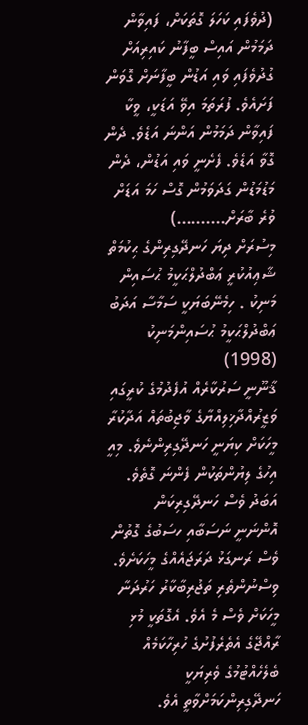(ދުވެފައި ކަހަލަ ގޮތަކަށް، ފައިވާން ދަމަމުން އައިސް ބީފާނު ކައިރިއަށް ގުދުވެފައި ވައި އަޑުން ބީފާނަށް ގޮވަން ފަށައެވެ. ފުރަތަމަ އިވޭ އަޑަކީ، ވީކާ ފައިވާން ދަމަމުން އަންނަ އަޑެވެ. ދެން ގޮވާ އަޑެވެ. ފެށެނީ ވައި އަޑުން، ދެން މަޑުމަޑުން ގަދަވަމުން ގޮސް ހަމަ އަޑަށް ވުރެ ބާރަށް..........)
މިސުރަށް ދިޔަ ހަނދޭގިރިންގެ ޙިކުމަތް
ޝާޢިއުކުރީ ޢަބްދުލްޙަކީމު ޙުސައިން މަނިކު . ހިމެނޭބަޔަކީ ސަމާސާ އަދަބު
ޢަބްދުލްޙަކީމު ޙުސައިންމަނިކު (1998)
ޤާނޫނީ ސަރުކާރެއް އުފެދުމުގެ ކުރީގައި ވަޒީރުއްދާޚިލިއްޔާގެ ވާޖިބުތައް އަދާކުރާ މީހަކަށް ކިޔަނީ ހަނދޭގިރިންނެވެ. މިއީ އިހުގެ ލިޔުންތަކުން ފެންނަ ގޮތެވެ. އަބަދު ވެސް ހަނދޭގިރިކަން އޮންނަނީ ނަސަބާއި ހސަބުގެ ގޮތުން ވެސް ރަނގަޅު ދަރަޖައެއްގެ މީހަކަށެވެ. ވިސްނުންތެރި ތަޖުރިބާކާރު ހަރުދަނާ މީހަކަށް ވެސް މެ އެވެ. އެގޮތަކީ މުޅި ރާއްޖޭގެ އެތެރެފުށުގެ ހުރިހާކަމެއް ބެލެހެއްޓުމުގެ ވެރިޔަކީ ހަނދޭގިރިންކަމަށްވާތީ އެވެ.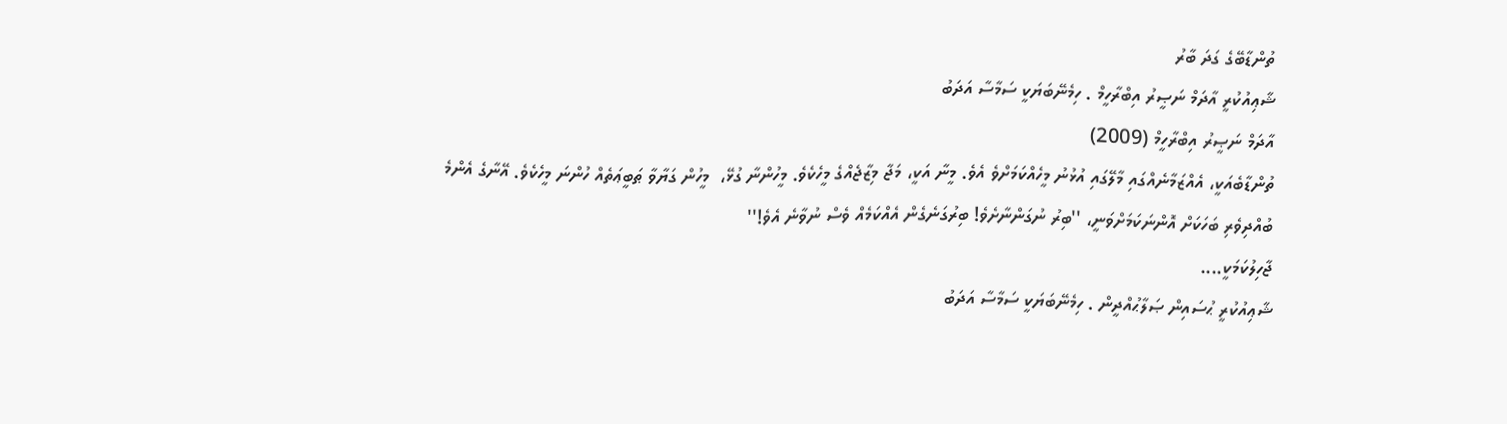ތުންޑާބޭގެ ގަދަ ބާރު
ޝާޢިއުކުރީ އާދަމް ނަޞީރު އިބްރާހީމް . ހިމެނޭބަޔަކީ ސަމާސާ އަދަބު
އާދަމް ނަޞީރު އިބްރާހީމް (2009)
ތުންޑާބެއަކީ، އެއްޒަމާނެއްގައި މާލޭގައި އުޅުނު މީހެއްކަމަށްވެ އެވެ. މީނާ އަކީ، މަޖާ މިޒާޖެއްގެ މީހެކެވެ. މީހުންނާ ގުޅޭ،  މީހުން ގަޔާވާ ޠަބީޢަތެއް ހުންނަ މީހެކެވެ. އޭނާގެ އެންމެ ބުއްދިވެރި ބަހަކަށް އޮންނަކަމަށްވަނީ، ''ބިރު ނުގަންނާށެވެ! ބިރުގަނެގެން އެއްކަމެއް ވެސް ނުވާނެ އެވެ!''
ޖާހިލުކަމަކީ....
ޝާޢިއުކުރީ ޙުސައިން ޞަލާޙުއްދީން . ހިމެނޭބަޔަކީ ސަމާސާ އަދަބު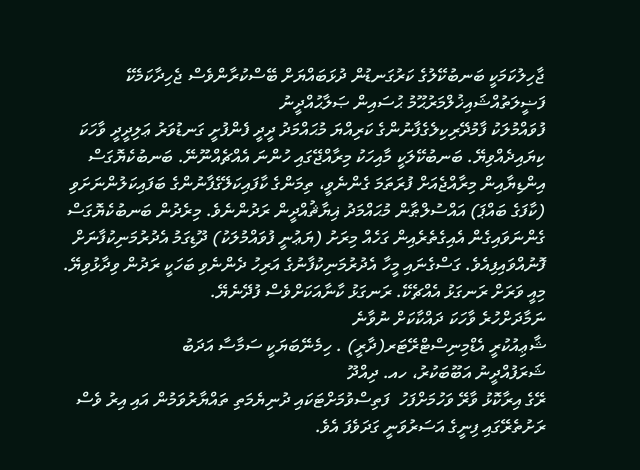ޖާހިލުކަމަކީ ބަނބުކޭލުގެ ކަރުގަނޑުން ދުޅަބައްޔަށް ބޭސްކުރާންވެސް ޖެހިދާކަމެކޭ
ފަޟީލަތުއްޝައިޚުލްމަރުޙޫމު ޙުސައިން ޞަލާޙުއްދީނު
ފުވައްމުލަކު ފާމުދޭރިކިލެގެފާނުންގެ ކަރިއްޔަ މުޙައްމަދު ދީދީ ފެންފުށީ ގަނޑުވަރު ޢަލިދީދީ ވާހަކަ ކިޔައިދެއްވިޔޭ. ބަނބުކޭލަކީ މާއިހަކު މިރާއްޖޭގައި ހުންނަ އެއްޗެއްނޫނޭ. ބަނބުކެޔޮގަސް އިންޑިޔާއިން މިރާއްޖެއަށް ފުރަތަމަ ގެންނެވީ، ތިމަންގެ ކާފައިކަލޭގެފާނުންގެ ބަފައިކަލުންނަށަވި (ކާފަގެ ބައްޕަ) އައްސުލްޠާން މުޙައްމަދު ޣިޔާޘުއްދީން ރަދުންނެވެ. މިރެދުން ބަނބުކެޔޮގަސް ގެންނަވައިގެން އެއިގެތެރެއިން ގަހެއް މިރަށު (ޔަޢުނީ ފުވައްމުލަކު) ދޫޑިގަމު އެދުރުމަނިކުފާނަށް ފޮނުއްވައިފިއެވެ. ގަސްގެނައި މީހާ އެދުރުމަނިކުފާނުގެ އަރިހު ދެންނެވި ބަހަކީ ރަދުން ވިދާޅުވިޔޭ. މިއީ ވަރަށް ރަނގަޅު އެއްޗެކޭ. ރަނގަޅު ކާނާއަކަށްވެސް ފުދޭނެޔޭ.
ނަމާދަށްހުރެ ވާހަކަ ދައްކާކަށް ނުވާނެ
ޝާޢިއުކުރީ އެޑްމިނިސްޓްރޭޓަރ(ދާރީ) . ހިމެނޭބަޔަކީ ސަމާސާ އަދަބު
ޝަރަފުއްދީނު އަބޫބަކުރު، ހއ. ދިއްދޫ
ރޭގެ އިރާކޮޅު ވާރޭ ވަހުމަށްފަހު  ފަތިސްވުމަށްޓަކައި ދުނިޔެމަތި ތައްޔާރުވަމުން އައި އިރު ވެސް ރަށުތެރޭގައި ފިނީގެ އަސަރުވަނީ ގަދަވެފަ އެވެ.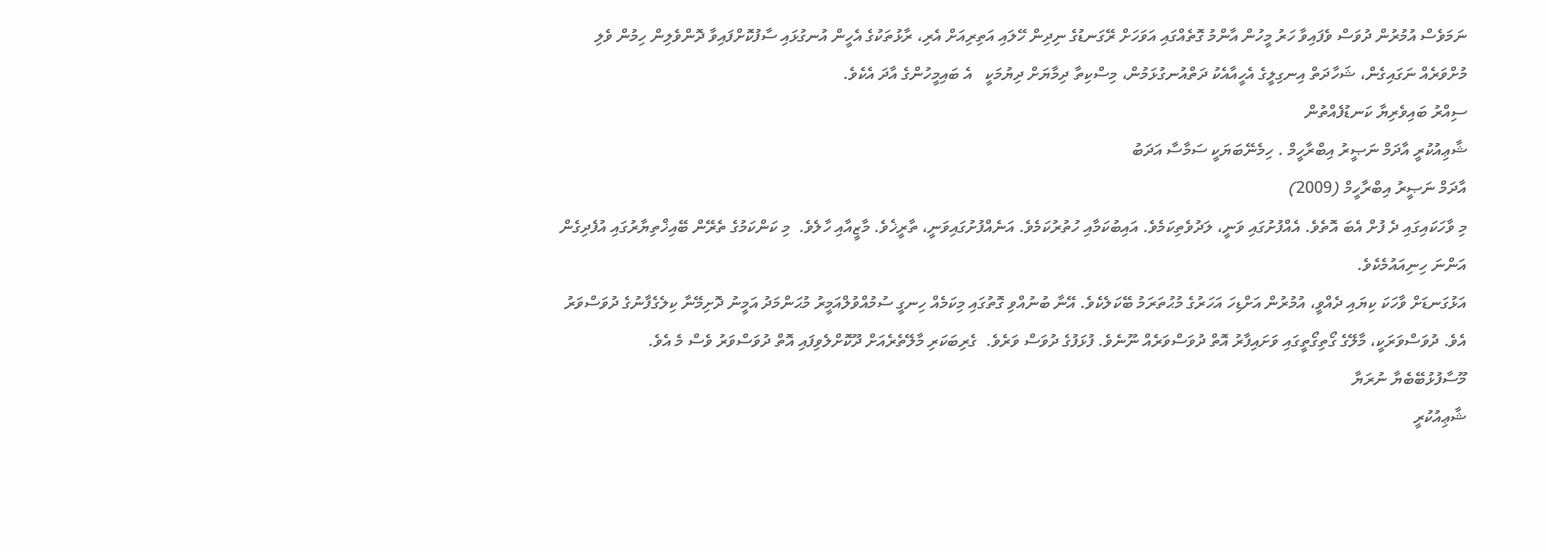ނަމަވެސް އުމުރުން ދުވަސް ވެފައިވާ ހަރު މީހުން އާންމު ގޮތެއްގައި އަވަހަށް ރޭގަނޑުގެ ނިދިން ހޭލައި އަތިރިއަށް އެރި، ރާޅުތަކުގެ އެހީން އުނގުޅައި ސާފުކޮށްފައިވާ ދޮންވެލިން ހިމުން ވެލި މުށްވަރެއް ނަގައިގެން، ޝަހާދަތް އިނގިލީގެ އެހީއާއެކު ދަތްއުނގުޅަމުން، މިސްކިތާ ދިމާޔަށް ދިޔުމަކީ   އެ ބައިމީހުންގެ އާދަ އެކެވެ.
ސިއްރު ބައިވެރިޔާ ކަނޑުފެއްތުން
ޝާޢިއުކުރީ އާދަމް ނަޞީރު އިބްރާހީމް . ހިމެނޭބަޔަކީ ސަމާސާ އަދަބު
އާދަމް ނަޞީރު އިބްރާހީމް (2009)
މި ވާހަކައިގައި ދެ ފުށް އެބަ އޮތެވެ. އެއްފުށުގައި ވަނީ، ލަދުވެތިކަމެވެ. އައިބުކަމާއި ހުތުރުކަމެވެ. އަނެއްފުށުގައިވަނީ، ތާރީޚެވެ. މާޒީއާއި ހާލެވެ.  މި ކަންކަމުގެ ތެރޭން ބޭއިޚްތިޔާރުގައި އުފެދިގެން އަންނަ ހިނިއައުމެކެވެ.
އަޅުގަނޑަށް ވާހަކަ ކިޔައި ދެއްވީ، އުމުރުން އަށްޑިހަ އަހަރުގެ މުޙުތަރަމު ބޭކަލެކެވެ. އޭނާ ބުނުއްވި ގޮތުގައި މިކަމެއް ހިނގީ ސުމުއްވުލްއަމީރު މުޙަންމަދު އަމީނު ދޮށިމޭނާ ކިލެގެފާނުގެ ދުވަސްވަރު އެވެ. ދުވަސްވަރަކީ، މާލޭގެ ގޯތިގޯތީގައި ވަށައިފާރު އޮތް ދުވަސްވަރެއް ނޫނެވެ. ފުޅަފުގެ ދުވަސް ވަރެވެ.  ގެރިބަކަރި މާލޭތެރެއަށް ދޫކޮށްލެވިފައި އޮތް ދުވަސްވަރު ވެސް މެ އެވެ.
މޫސާފުޅުބޭބެޔާ ނުރަޔާ
ޝާޢިއުކުރީ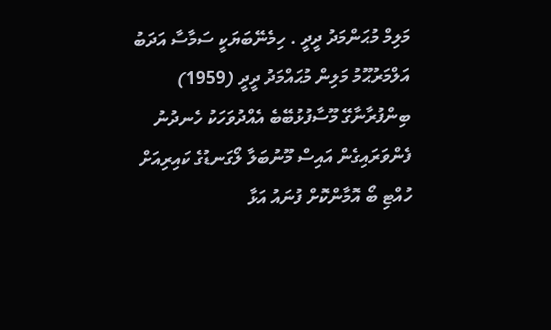މަލިމް މުޙަންމަދު ދީދީ . ހިމެނޭބަޔަކީ ސަމާސާ އަދަބު
އަލްމަރުޙޫމު މަލިން މުޙައްމަދު ދީދީ (1959)
ބިންފުރާނާގޭ މޫސާފުޅުބޭބެ އެއްދުވަހަކު ހެނދުނު ފެންވަރައިގެން އައިސް މޫނުބަލާ ލޯގަނޑުގެ ކައިރިއަށް ހުއްޓި ބޯ އޮމާންކޮށް ފުނައު އަޅާ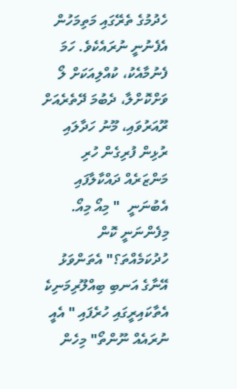ހެދުމުގެ ތެރޭގައި މަތިމަހުން އެފެނުނީ ނުރައެކެވެ. ހަމަ ފެނުމާއެކު، ކުއްލިއަކަށް ލޯ ވަށްކޮށްލާ، ދެބުމަ ދޭތެރެއަށް ރޫއަރުވައި، މޫނު ހަދާލައި ރުޅިން ފުރިގެން ހުރި މަންޒަރެއް ދައްކާލާފައި އެބުނަނީ  " މިއޯ މިއޯ. މިފެންނަނީ ކޮން ހުދުކަމެއްތަ؟" އެތަންވަޅު އޭނާގެ އަނބި ބިއްލޫރިމަނިކެ އެތާކައިރީގައި ހުރެފައި " އެއީ ނުރައެއް ނޫންތޯ" މިހެން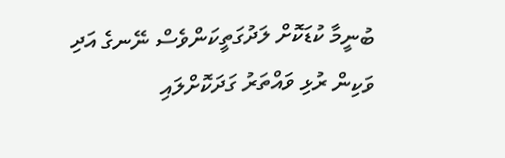ބުނީމާ ކުޑަކޮށް ލަދުގަތީކަންވެސް ނޭނގެ އަދި ވަކިން ރުޅި ވައްތަރު ގަދަކޮށްލައި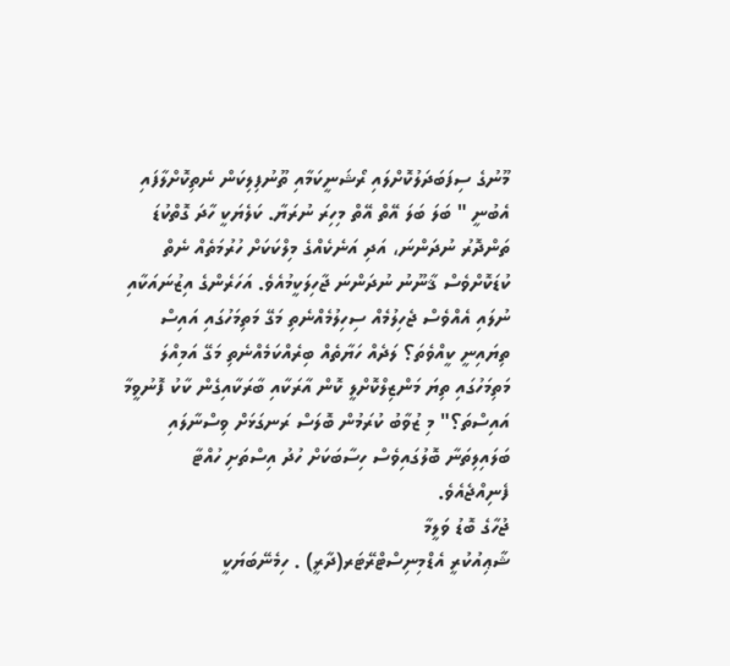މޫނުގެ ސިފަބަދަލުކޮށްލައި ރޯޝަނީކަމާއި ތޫނުފިލިކަން ނެތިކޮށްލާފައި އެބުނީ " ބަލަ ބަލަ އޭތް އޭތް މިހިރަ ނުރަޔާ. ކަލެޔަކީ ހާދަ ގޮތްކުޑަ ތަންދޮރު ނުދަންނަ، އަދި އަނެކެއްގެ މިލްކަކަށް ހުރުމަތެއް ނެތް ކުޑަކޮށްވެސް ޤާނޫނު ނުދަންނަ ޖާހިލަކީމުއެވެ. އަހަރެންގެ އިޒުނައަކާއި ނުލައި އެއްވެސް ޖެހިލުމެއް ސިހިލުމެއްނެތި މަގޭ މަތިމަހުގައި އައިސް ތިޔައިނީ ކީއްވެތަ؟ ލަދެއް ހަޔާތެއް ބިރެއްކަމެއްނެތި މަގޭ އަމިއްލަ މަތިމަހުގައި ތިޔަ މަންޒިލްކޮށްލީ ކޮން އާރަކާއި ބާރަކާއިގެން ކާކު ފޮނުވީމާ އައިސްތަ؟" މި ޒުވާބު ކުރަމުން ބޮލަސް ރަނގަޅަށް ވިސްނާލައި ބަލައިލިތަނާ ބޮލުގައިވެސް ހިސާބަކަށް ހުދު އިސްތަށި ހުއްޓާ ފެނިއްޖެއެވެ.
ޖުހާގެ ބޮޑު ވަލީމާ
ޝާޢިއުކުރީ އެޑްމިނިސްޓްރޭޓަރ(ދާރީ) . ހިމެނޭބަޔަކީ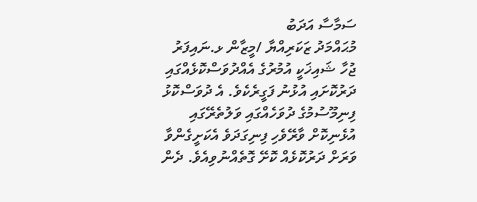ސަމާސާ އަދަބު
މުޙައްމަދު ޒަކަރިއްޔާ /މީޒާން ޅ.ނައިފަރު
ޖުހާ ޝައިޚަކީ އުމުރުގެ އެއްދުވަސްކޮޅެއްގައި ދަރުކޮށައި އުޅުނު ފަގީރެކެވެ. އެ ދުވަސްކޮޅު ފިނިމޫސުމުގެ ދުވަހެއްގައި ވަލުތެރޭގައި އުޅެނިކޮށް ވާރޭވެހި ފިނިގަދަވެ އެކަށީގެންވާ ވަރަށް ދަރުކޮޅެއް ކޮށޭ ގޮތެއްނުވިއެވެ. ދެން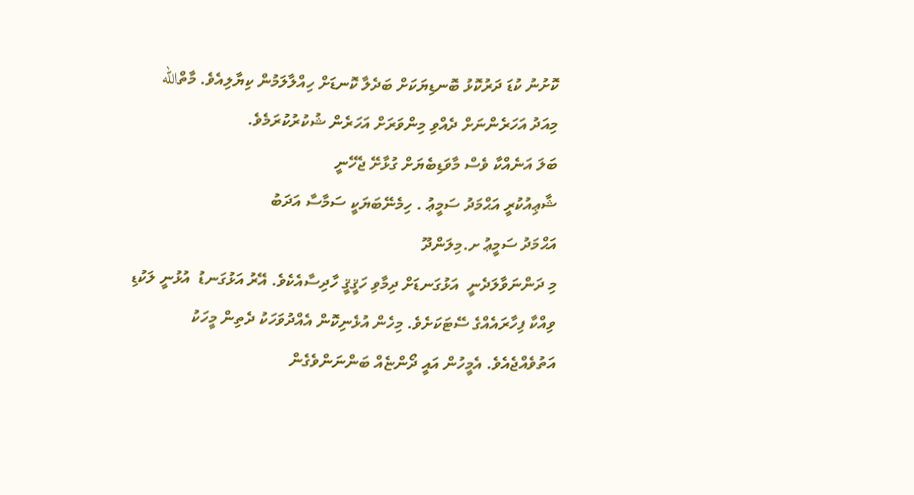ކޮށުނު ކުޑަ ދަރުކޮޅު ބޮނޑިޔަކަށް ބަދެލާ ކޮނޑަށް ހިއްލާލަމުން ކިޔާލިއެވެ. މާތްالله މިއަދު އަހަރެންނަށް ދެއްވި މިންވަރަށް އަހަރެން ޝުކުރުކުރަމެވެ.
ބަލަ އަނެއްކާ ވެސް މާވަޑިބެޔަށް ގުޅާށޭ ޖެހޭނީ
ޝާޢިއުކުރީ އަޙްމަދު ސަމީޢު . ހިމެނޭބަޔަކީ ސަމާސާ އަދަބު
އަޙްމަދު ސަމީޢު ށ.މިލަންދޫ
މި ދަންނަވާލަދެނީ  އަޅުގަނޑަށް ދިމާވި ހަޤީޤީ ހާދިސާއެކެވެ. އޭރު އަޅުގަނޑު  އުޅުނީ ލަކުޑި ވިއްކާ ފިހާރައެއްގެ ސޭޓަކަށެވެ. މިހެން އުޅެނިކޮން އެއްދުވަހަކު ދެތިން މީހަކު އަތުވެއްޖެއެވެ. އެމީހުން އައީ ދޯންޏެއް ބަންނަންވެގެން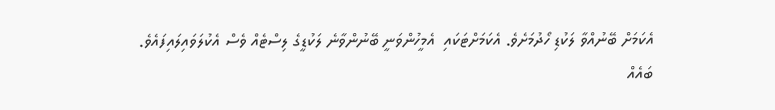އެކަމަށް ބޭނުއްވާ ލަކުޑި ހޯދުމަށެވެ. އެކަމަށްޓަކައި  އެމީހުންވަނީ ބޭނުންވާނެ ލަކުޑީގެ ލިސްޓެއް ވެސް އެކުލަވައިލައިފައެވެ.
ބައެއް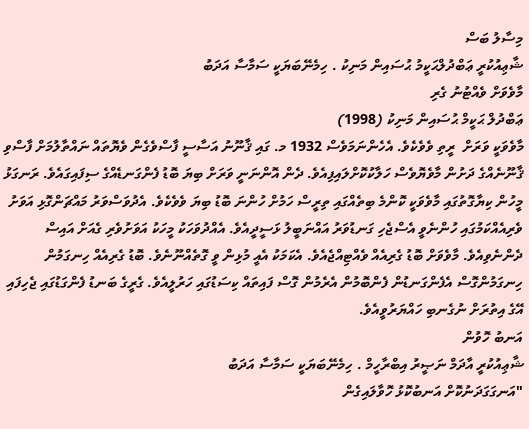މިސާލު ބަސް
ޝާޢިއުކުރީ ޢަބްދުލްޙަކީމު ޙުސައިން މަނިކު . ހިމެނޭބަޔަކީ ސަމާސާ އަދަބު
މާވެވަށް ވެއްޓުނު ގެރި
ޢަބްދުލް ޙަކީމް ޙުސައިން މަނިކު (1998)
މާވެވަކީ ވަރަށް  ރީތި ވެވެކެވެ. އެހެންނަމަވެސް 1932 މ. ގައި ޤާނޫނު އަސާސީ ފާސްވެގެން ވެޔޮތައް ނައްތާލުމަށް ފާސްވި ޤާނޫނެއްގެ ދަށުން މާވެޔޮވެސް ހަލާކުކޮށްލައިފިއެވެ. ދެން އޮންނަނީ ވަރަށް ބިޔަ ބޮޑު ފެންގަނޑެއްގެ ސިފައިގައެވެ. ރަނގަޅު މީހުން ކިޔާގޮތުގައި މާވެވަކީ ކޮންމެ ބިތެއްގައި ތިރީސް ހަމުށް ހުންނަ ބޮޑު ބިޔަ ވެވެކެވެ. އެދުވަސްވަރު މައްޗަންގޮޅި އަވަށު ވެރިއެއްކަމުގައި ހުންނެވީ އެސްޖެހި ގަނޑުވަރު އައްނަބީލު ޅަސީދީއެވެ. އެއްދުވަހަކު މީހަކު އަވަށުވެރި ގެއަށް އައިސް ދެންނެވިއެވެ. މާވެވަށް ބޮޑު ގެރިއެއް ވެއްޓިއްޖެއެވެ. އެކަމަކު އެއީ މުޅިން ވީ ގޮތެއްނޫނެވެ. ބޮޑު ގެރިއެއް ހިނގަމުން ހިނގަމުންގޮސް އެފެންގަނޑުން ފެންބޮމުން އެރެމުން ގޮސް ފައިތައް ކިސަޑުގައި ހަރުލީއެވެ. ގެރީގެ ބަނޑު ފެންގަޑުގައި ޖެހިފައި އޭގެ އިތުރަށް ނުގެނބި ހައްޔަރުވީއެވެ.
އަނބު ހޮވުން
ޝާޢިއުކުރީ އާދަމް ނަޞީރު އިބްރާހީމް . ހިމެނޭބަޔަކީ ސަމާސާ އަދަބު
"އަނގަގަދަނުކޮށް އަނބުކޮޅު ހޮވާލައިގެން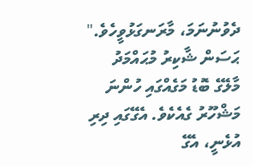ދެވުނުނަމަ، މާރަނގަޅުވީހެވެ."
ޙަސަން ޝާކިރު މުޙައްމަދު
މާލޭގެ ބޮޑު މަގެއްގައި ހުންނަ މަޝްހޫރު ގެއެކެވެ. އެގޭގައި ދިރި އުޅެނީ، އެގޭ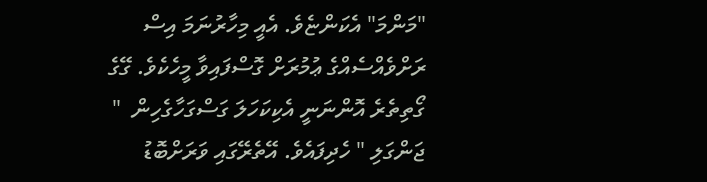"މަންމަ" އެކަންޏެވެ. އެއީ މިހާރުނަމަ އިސް ރަށްވެއްސެއްގެ ޢުމުރަށް ގޮސްފައިވާ މީހެކެވެ. ގޭގެ ގޯތިތެރެ އޮންނަނީ އެކިކަހަލަ ގަސްގަހާގެހިން  " ޖަންގަލި " ހެދިފައެވެ. އޭތެރޭގައި ވަރަށްބޮޑު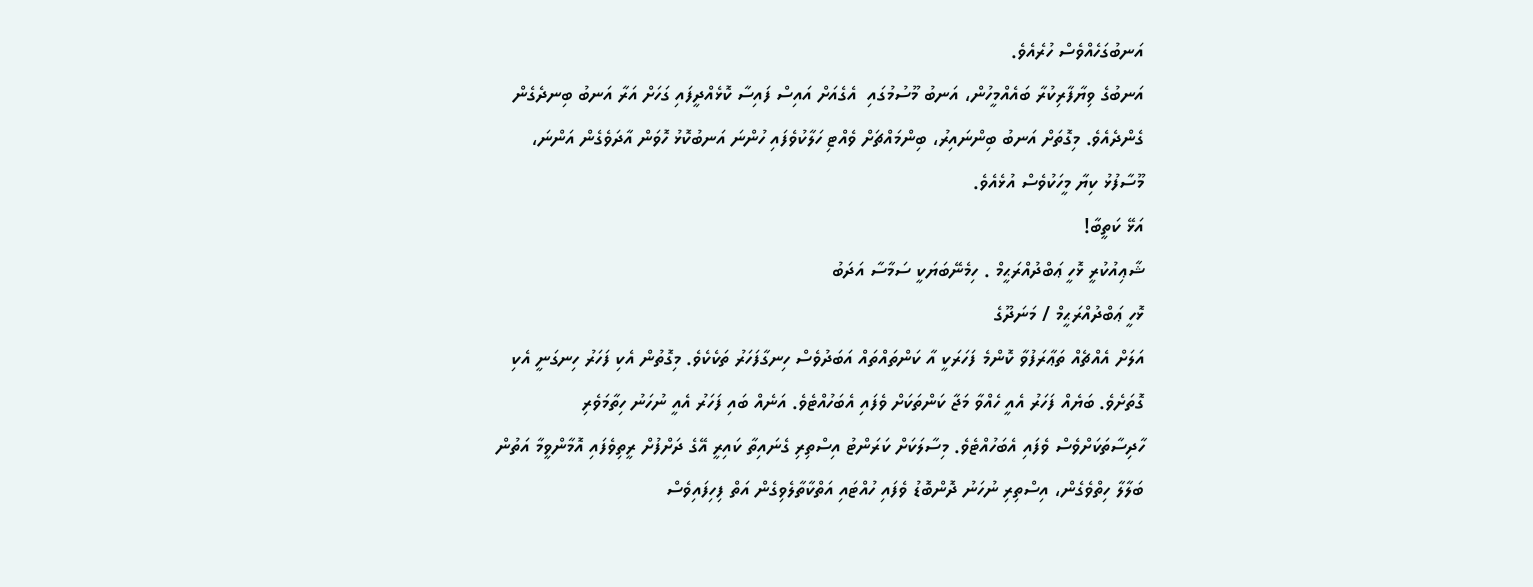އަނބުގަހެއްވެސް ހުރެއެވެ.
އަނބުގެ ވިޔާފާރިކުރާ ބައެއްމީހުން، އަނބު މޫސުމުގައި  އެގެއަށް އައިސް ފައިސާ ކޮޅެއްދީފައި ގަހަށް އަރާ އަނބު ބިނދެގެން ގެންދެއެވެ. މިގޮތަށް އަނބު ބިންނައިރު، ބިންމައްޗަށް ވެއްޓި ހަލާކުވެފައި ހުންނަ އަނބުކޮޅު ހޮވަން އާދަވެގެން އަންނަ، މޫސާފުޅު ކިޔާ މީހަކުވެސް އުޅެއެވެ.
އަޅޭ ކަތީބާ!
ޝާޢިއުކުރީ ޅޮހީ ޢަބްދުއްރަޙީމް . ހިމެނޭބަޔަކީ ސަމާސާ އަދަބު
ޅޮހީ ޢަބްދުއްރަޙީމް / މަނަދޫގެ
އަލަށް އެއްޗެއް ތަޢާރަފުވާ ކޮންމެ ފަހަރަކީ އާ ކަންތައްތައް އަބަދުވެސް ހިނގާފަހަރު ތަކެކެވެ. މިގޮތުން އެކި ފަހަރު ހިނގަނީ އެކި ގޮތަށެވެ. ބަޔެއް ފަހަރު އެއީ ހެއްވާ މަޖާ ކަންތަކަށް ވެފައި އެބަހުއްޓެވެ. އަނެއް ބައި ފަހަރު އެއީ ނުހަނު ހިތާމަވެރި ހާދިސާތަކަށްވެސް ވެފައި އެބަހުއްޓެވެ. މިސާލަކަށް ކަރަންޓު އިސްތިރި ގެނައިތާ ކައިރީ އޭގެ ދަށްފުށް ރީތިވެފައި އޮމާންވީމާ އަތުން ބަލާލާ ހިތްވެގެން، އިސްތިރި ނުހަނު ދޮންބޮޑު ވެފައި ހުއްޓައި އަތްކާތާލެވިގެން އަތް ފިހިފައިވެސް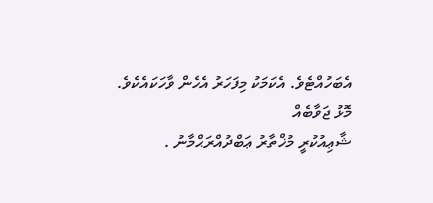އެބަހުއްޓެވެ. އެކަމަކު މިފަހަރު އެހެން ވާހަކައެކެވެ.
މޮޅު ޖަވާބެއް
ޝާޢިއުކުރީ މުޚްތާރު ޢަބްދުއްރަޙްމާނު .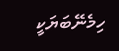ހިމެނޭބަޔަކީ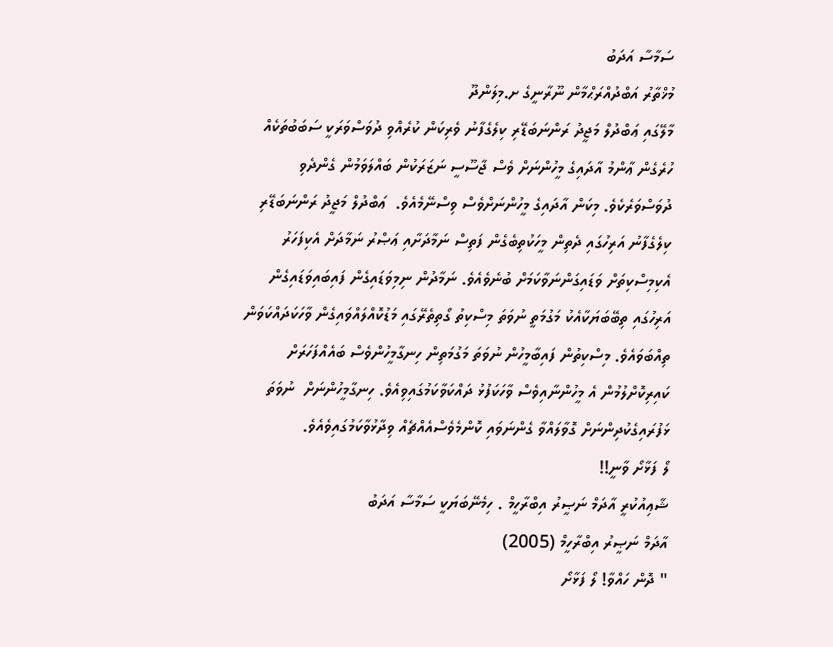ސަމާސާ އަދަބު
މުޚްތާރު އަބްދުއްރަޙްމާން ނޫރާނީގެ ށ.މިލަންދޫ
މާލޭގައި ޢަބްދުލް މަޖީދު ރަންނަބަޑޭރި ކިލެގެފާނު ވެރިކަން ކުރެއްވި ދުވަސްވަރަކީ ސަބަބުތަކެއް ހުރެގެން ޢާންމު އާދައިގެ މީހުންނަށް ވެސް ޖާސޫސީ ނަޒަރަކުން ބައްލަވަމުން ގެންދެވި ދުވަސްވަރެކެވެ. މިކަން އާދައިގެ މީހުންނަށްވެސް ވިސްނޭމެއެވެ.  ޢަބްދުލް މަޖީދު ރަންނަބަޑޭރި ކިލެގެފާނު އަރިހުގައި ދެތިން މީހަކުތިބެގެން ފަތިސް ނަމާދަށާއި ޢަޞްރު ނަމާދަށް އެކިފަހަރު އެކިމިސްކިތަށް ވަޑައިގަންނަވާކަމަށް ބުނެވެއެވެ. ނަމާދުން ނިމިވަޑައިގެން ފައިބައިވަޑައިގެން އަރިހުގައި ތިބޭބަޔަކާއެކު މަގުމަތީ ނުވަތަ މިސްކިތު ގޯތިތެރޭގައި މަޑުކޮއްލައްވައިގެން ވާހަކަދައްކަވަން ތިއްބަވައެވެ. މިސްކިތުން ފައިބާމީހުން ނުވަތަ މަގުމަތިން ހިނގާމީހުންވެސް ބައެއްފަހަރަށް ކައިރިކޮށްލުމުން އެ މީހުންނާއިވެސް ވާހަކަފުޅު ދައްކަވާކަމުގައިވިއެވެ. ހިނގާމީހުންނަށް  ނުވަތަ ޅަފުރައިގެކުދިންނަށް ގޮވާލައްވާ ގެންނަވައި ކޮންމެވެސްއެއްޗެއް ވިދާޅުވާކަމުގައިވެއެވެ.
ލޯ ފަޅާށޯ ވާނީ!!
ޝާޢިއުކުރީ އާދަމް ނަޞީރު އިބްރާހީމް . ހިމެނޭބަޔަކީ ސަމާސާ އަދަބު
އާދަމް ނަޞީރު އިބްރާހީމް (2005)
" ދޮން ހައްވާ! ލޯ ފަޅާށޯ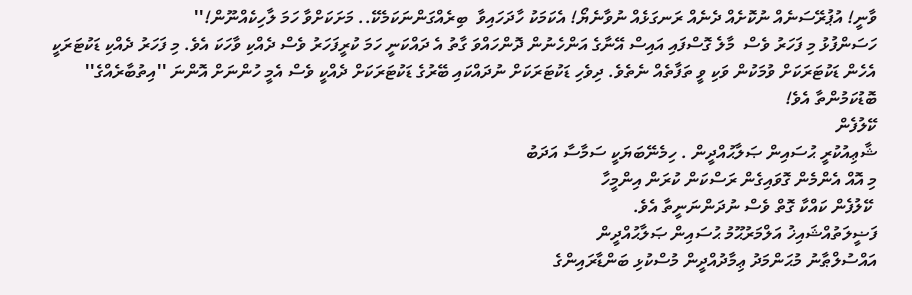ވާނީ! އުޕުރޭސަނެއް ނުކޮށެއް ދެނެއް ރަނގަޅެއް ނުވާނެޔޯ! އެކަމަކު ހާދަހައިވާ  ބިރެއްގަންނަކަމެކޭ.. މަށަކަށްވާ ހަމަ ލާހިކެއްނޫން!''
ހަސަންފުޅު މި ފަހަރު ވެސް  މާލެ ގޮސްފައި އައިސް އޭނާގެ އަންހެނުން ދޮންހައްވަ ގާތު އެ ދައްކަނީ ހަމަ ކުރީފަހަރު ވެސް ދެއްކި ވާހަކަ އެވެ. މި ފަހަރު ދެއްކި ޑަކުޓަރަކީ އެހެން ޑަކުޓަރަކަށް ވުމަކުން ވަކި ވީ ތަފާތެއް ނެތެވެ. ދިވެހި ޑަކުޓަރަކަށް ނުދައްކައި ބޭރުގެ ޑަކުޓަރަކަށް ދެއްކީ ވެސް އެމީ ހުންނަށް އޮންނަ ''އިތުބާރެއްގެ''  ބޮޑުކަމުންތާ އެވެ!
ކޭލުފެން
ޝާޢިއުކުރީ ޙުސައިން ޞަލާޙުއްދީން . ހިމެނޭބަޔަކީ ސަމާސާ އަދަބު
މި އޮއް އެންމެން ގޮވައިގެން ރަސްކަން ކުރަން އިންމީހާ
 ކޭލުފެން ކައްކާ ގޮތް ވެސް ނުދަންނަނީތާ އެވެ.
ފަޟީލަތުއްޝައިޚު އަލްމަރުޙޫމު ޙުސައިން ޞަލާޙުއްދީން
އައްސުލްޠާނު މުޙަންމަދު ޢިމާދުއްދީން މުސްކުޅި ބަންޑާރައިންގެ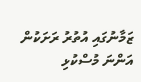ޒަމާނުގައި އުތުރު ރަށަކުން އަންނަ މުސްކުޅި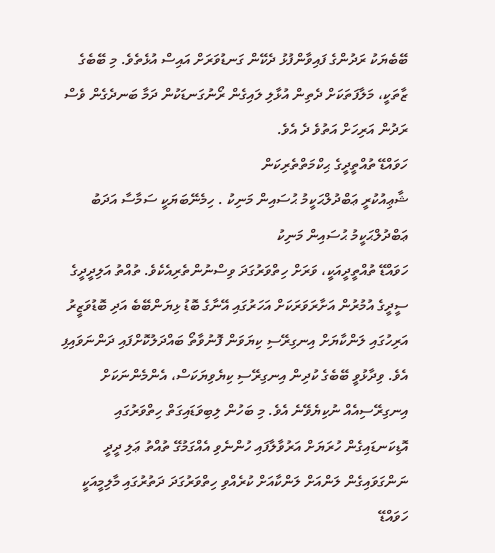ބޭބެޔަކު ރަދުންގެ ފައިވާންފުޅު ދެކޭން ގަނޑުވަރަށް އައިސް އުޅެތެވެ. މި ބޭބެގެ ޒާތަކީ، މަލާފަތަކަށް ދެތިން އުޅާލި ލައިގެން ރޯނުގަނޑަކުން ދަމާ ބަނދެގެން ވެސް ރަދުން އަރިހަށް އަތުވެ ދެ އެވެ.
ހަވައްޑޭ ތުއްތީދީގެ ޙިކްމަތްތެރިކަން
ޝާޢިއުކުރީ ޢަބްދުލްޙަކީމު ޙުސައިން މަނިކު . ހިމެނޭބަޔަކީ ސަމާސާ އަދަބު
ޢަބްދުލްޙަކީމު ޙުސައިން މަނިކު
ހަވައްޑޭ ތުއްތީދީއަކީ، ވަރަށް ހިތްވަރުގަދަ ވިސްނުންތެރިއެކެވެ. ތުއްތު އަލިދީދީގެ ސީދީގެ އުމުރުން އަށާރަވަރަކަށް އަހަރުގައި އޭނާގެ ބޮޑު ޅިޔަންބޭބެ އަދި ބޮޑުވަޒީރު އަރިހުގައި ލަންކާޔަށް އިނގިރޭސި ކިޔަވަން ފޮނުވާތޯ ބައްދަލުކޮށްފައި ދަންނަވައިފި އެވެ. ވިދާޅުވީ ބޭބެގެ ކުދިން އިނގިރޭސި ކިޔެވިޔަކަސް، އެންމެންނަކަށް އިނގިރޭސިއެއް ނުކިޔެވޭނެ އެވެ. މި ބަހުން ލިބިވަޑައިގަތް ހިތްވަރުގައި އޮޑިކަނޑައިގެން ހުރަޔަށް އަރުވާލާފައި ހުންނެވި އެއްގަމުގޭ ތުއްތު ޢަލި ދީދީ ނަންގަވައިގެން ލަންއަށް ލަންކާއަށް ކުރެއްވި ހިތްވަރުގަދަ ދަތުރުގައި މާލިމީއަކީ ހަވައްޑޭ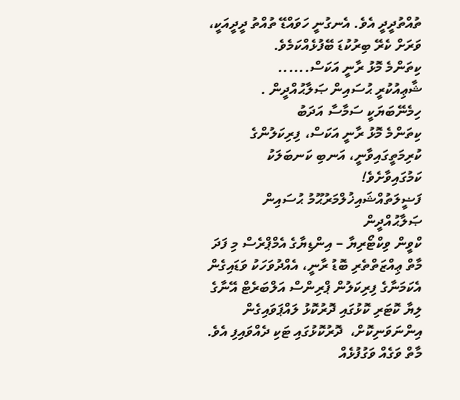ތުއްތުދީދީ އެވެ. އެނގުނީ ހަވައްޑޭ ތުއްތު ދީދީއަކީ، ވަރަށް ކެރޭ ބިރުކުޑަ ބޭފުޅެއްކަމެވެ.
ކިތަންމެ މޮޅު ރާނީ އަކަސް......
ޝާޢިއުކުރީ ޙުސައިން ޞަލާޙުއްދީން . ހިމެނޭބަޔަކީ ސަމާސާ އަދަބު
ކިތަންމެ މޮޅު ރާނީ އަކަސް، ފިރިކަލުންގެ ކުރިމަތީގައިވާނީ، އަނބި ކަނބަލަކު
ކަމުގައިވާށެވެ!
ފަޟީލަތުއްޝައިޚުލްމަރުޙޫމު ޙުސައިން ޞަލާޙުއްދީން
ކްވީން ވިކްޓޯރިޔާ – އިންޑިޔާގެ އެމްޕްރެސް މި ފަދަ މާތް ޢިއްޒަތްތެރި ބޮޑު ރާނީ، އެއްދުވަހަކު ވަޑައިގެން އެކަމަނާގެ ފިރިކަލުން ޕްރިންސް އަލްބަރެޓް އޭނާގެ ލިޔާ ކޮޓަރި ކޮޅުގައި ދޮރުކޮޅު ލައްޕަވައިގެން އިންނަވަނިކޮށް،  ދޮރުކޮޅުގައި ޓަކި ދެއްވައިފި އެވެ.
މާތް ވަގެއް ވަގުފުޅެއް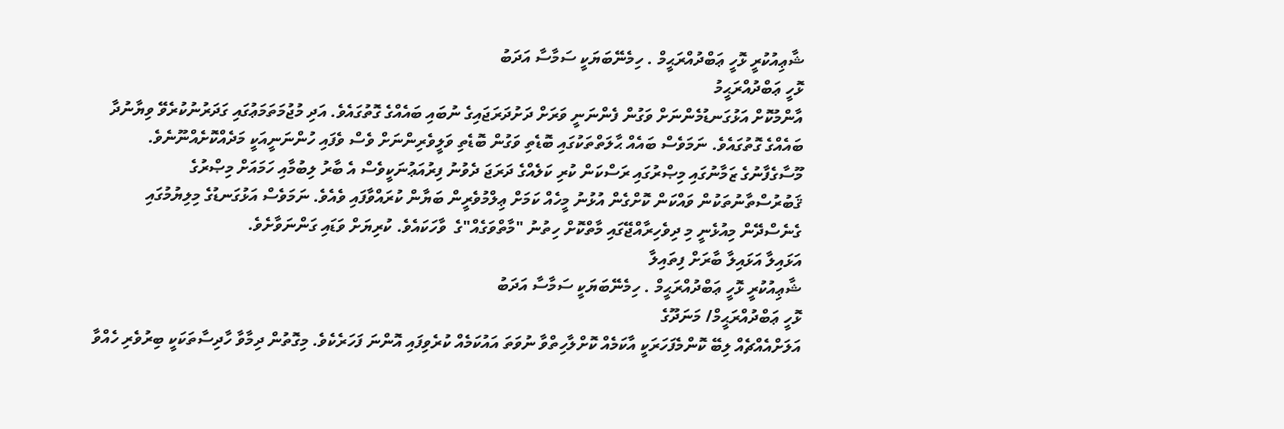ޝާޢިއުކުރީ ޅޮހީ ޢަބްދުއްރަޙީމް . ހިމެނޭބަޔަކީ ސަމާސާ އަދަބު
ޅޮހީ ޢަބްދުއްރަޙީމު
އާންމުކޮށް އަޅުގަނޑުމެންނަށް ވަގުން ފެންނަނީ ވަރަށް ދަށުދަރަޖައިގެ ނުބައި ބައެއްގެ ގޮތުގައެވެ. އަދި މުޖުމަތަމަޢުގައި ގަދަރުނުކުރެވޭ ވިޔާނުދާ ބައެއްގެ ގޮތުގައެވެ. ނަމަވެސް ބައެއް ޙާލަތްތަކުގައި ބޮޑެތި ވަގުން ބޮޑެތި ވަލީވެރިންނަށް ވެސް ވެފައި ހުންނަނީއަކީ މަދެއްކޮށެއްނޫނެވެ. މޫސާގެފާނުގެ ޒަމާނުގައި މިޞްރުގައި ރަސްކަން ކުރި ކަލެއްގެ ދަރަޖަ ދެވުނު ފިރުއަޢުނަކީވެސް އެ ބާރު ލިބުމާއި ހަމައަށް މިޞްރުގެ ޤަބުރުސްތާނުތަކުން ވައްކަން ކޮށްގެން އުޅުނު މީހެއް ކަމަށް ޢިލްމުވެރީން ބަޔާން ކުރައްވާފައި ވެއެވެ. ނަމަވެސް އަޅުގަނޑުގެ މިލިޔުމުގައި ގެނެސްދޭން މިއުޅެނީ މި ދިވެހިރާއްޖޭގައި މާތްކޮށް ހިތުނު "މާތްވަގެއް"ގެ  ވާހަކައެވެ. ކުރިޔަށް ވަޑައި ގަންނަވާށެވެ.
އަޅައިލާ އަޅައިލާ ބާރަށް ފިތައިލާ
ޝާޢިއުކުރީ ޅޮހީ ޢަބްދުއްރަޙީމް . ހިމެނޭބަޔަކީ ސަމާސާ އަދަބު
ޅޮހީ ޢަބްދުއްރަޙީމް/ މަނަދޫގެ
އަލަށްއެއްޗެއް ލިބޭ ކޮންމެފަހަރަކީ އާކަމެއް ކޮށްލާހިތްވާ ނުވަތަ އައުކަމެއް ކުރެވިފައި އޮންނަ ފަހަރެކެވެ. މިގޮތުން ދިމާވާ ހާދިސާތަކަކީ ބިރުވެރި ހެއްވާ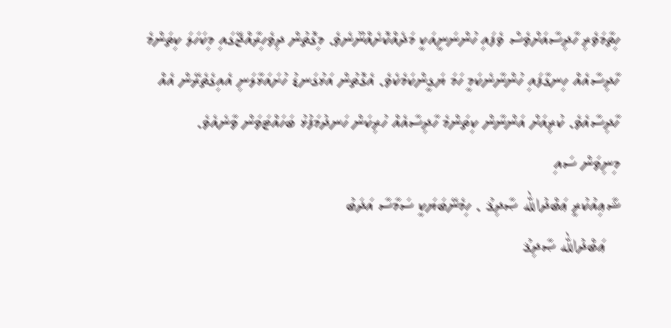ހިތާމަވެރި ހާދިސާއަށްވެސް ވެފައި ހުންނަނީއަކީ މަދެއްކޮށެއްނޫނެވެ. މިގޮތުން ދިވެހިރާއްޖޭގައި މިކަހަލަ ކިތަންމެ ހާދިސާއެއް ހިނގާފައި ހުންނާނެކަމީ ހަމަ ޔަގީންކަމެކެވެ. އެގޮތުން އަޅުގަނޑު ހުށައަޅާލަނި އެއިގެތެރޭން އެއް ހާދިސާއެވެ. ކުރިއަށް އަންނާން ކިތަންމެ ހާދިސާއެއް ހުރިކަން ހަނދުމަފުޅު ބަހައްޓަވަން ވާނެއެވެ.
މިނިވަން ސައި
ޝާޢިއުކުރީ ޢަބްދުالله ޞާދިޤު . ހިމެނޭބަޔަކީ ސަމާސާ އަދަބު
   ޢަބްދުالله ޞާދިޤު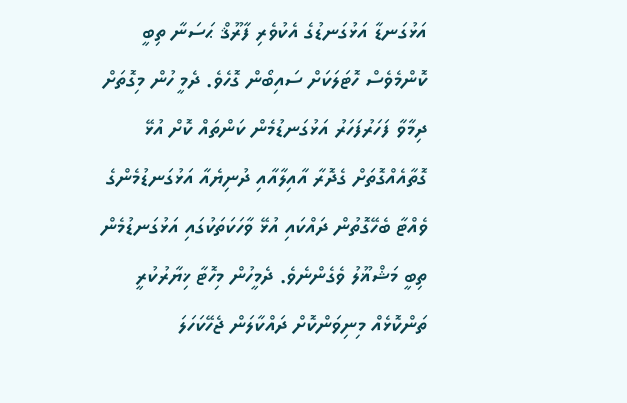އަޅުގަނޑާ އަޅުގަނޑުގެ އެކުވެރި ފާރޫޤް ޙަސަނާ ތިބީ ކޮންމެވެސް ހޮޓަލަކަށް ސައިބޯން ގޮހެވެ. ދެމީ ހުން މިގޮތަށް ދިމާވާ ފަހަރުފަހަރު އަޅުގަނޑުމެން ކަންތައް ކޮށް އުޅޭ ގޮތާއެއްގޮތަށް ގެދޮރާ އާއިލާއާއި ދުނިޔެއާ އަޅުގަނޑުމެންގެ ވެއްޓާ ބެހޭގޮތުން ދައްކައި އުޅޭ ވާހަކަތަކުގައި އަޅުގަނޑުމެން ތިބީ މަޝްޣޫލު ވެގެންނެވެ. ދެމީހުން މިހޮޓާ ޚިޔާރުކުރީ ތަންކޮޅެއް މިނިވަންކޮށް ދައްކާލަން ޖެހޭކަހަލަ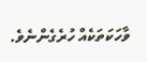ވާހަކަތަކެއް ހުރެގެންނެވެ.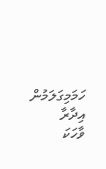ހަމަމިގަލަމުން
އިދާރާ
ވާހަކަ